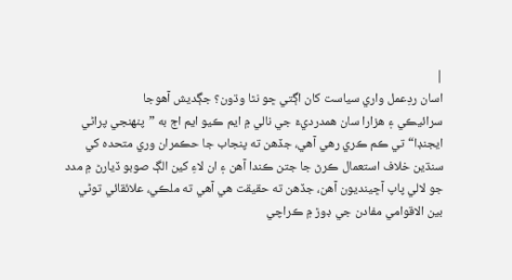|
اسان ردِعمل واري سياست کان اڳتي ڇو نٿا وڌون؟ جڳديش آهوجا
سرائيڪي ۽ هزارا سان همدرديءَ جي نالي ۾ ايم ڪيو ايم اڄ به ”پنهنجي پراڻي ايجنڊا“ تي ڪم ڪري رهي آهي، جڏهن ته پنجاب جا حڪمران وري متحده کي سنڌين خلاف استعمال ڪرڻ جا جتن ڪندا آهن ۽ ان لاءِ کين الڳ صوبو ڏيارڻ ۾ مدد جو لالي پاپ آڇينديون آهن، جڏهن ته حقيقت هي آهي ته ملڪي، علائقائي توڻي بين الاقوامي مفادن جي ڊوڙ ۾ ڪراچي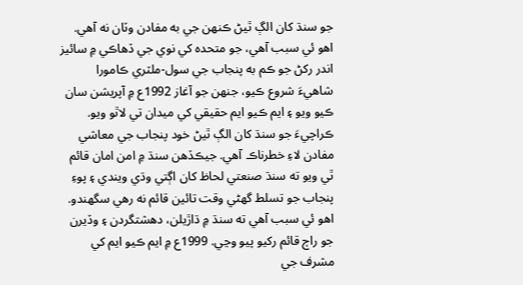جو سنڌ کان الڳ ٿيڻ ڪنهن جي به مفادن وٽان نه آهي. اهو ئي سبب آهي، جو متحده کي نوي جي ڏهاڪي ۾ سائيز اندر رکڻ جو ڪم به پنجاب جي سول-ملٽري ڪامورا شاهيءَ شروع ڪيو، جنهن جو آغاز 1992ع ۾ آپريشن سان ڪيو ويو ۽ ايم ڪيو ايم حقيقي کي ميدان تي لاٿو ويو. ڪراچيءَ جو سنڌ کان الڳ ٿيڻ خود پنجاب جي معاشي مفادن لاءِ خطرناڪ آهي. جيڪڏهن سنڌ ۾ امن امان قائم ٿي ويو ته سنڌ صنعتي لحاظ کان اڳتي وڌي ويندي ۽ پوءِ پنجاب جو تسلط گهڻي وقت تائين قائم نه رهي سگهندو. اهو ئي سبب آهي ته سنڌ ۾ ڌاڙيلن، دهشتگردن ۽ وڏيرن جو راڄ قائم رکيو پيو وڃي. 1999ع ۾ ايم ڪيو ايم کي مشرف جي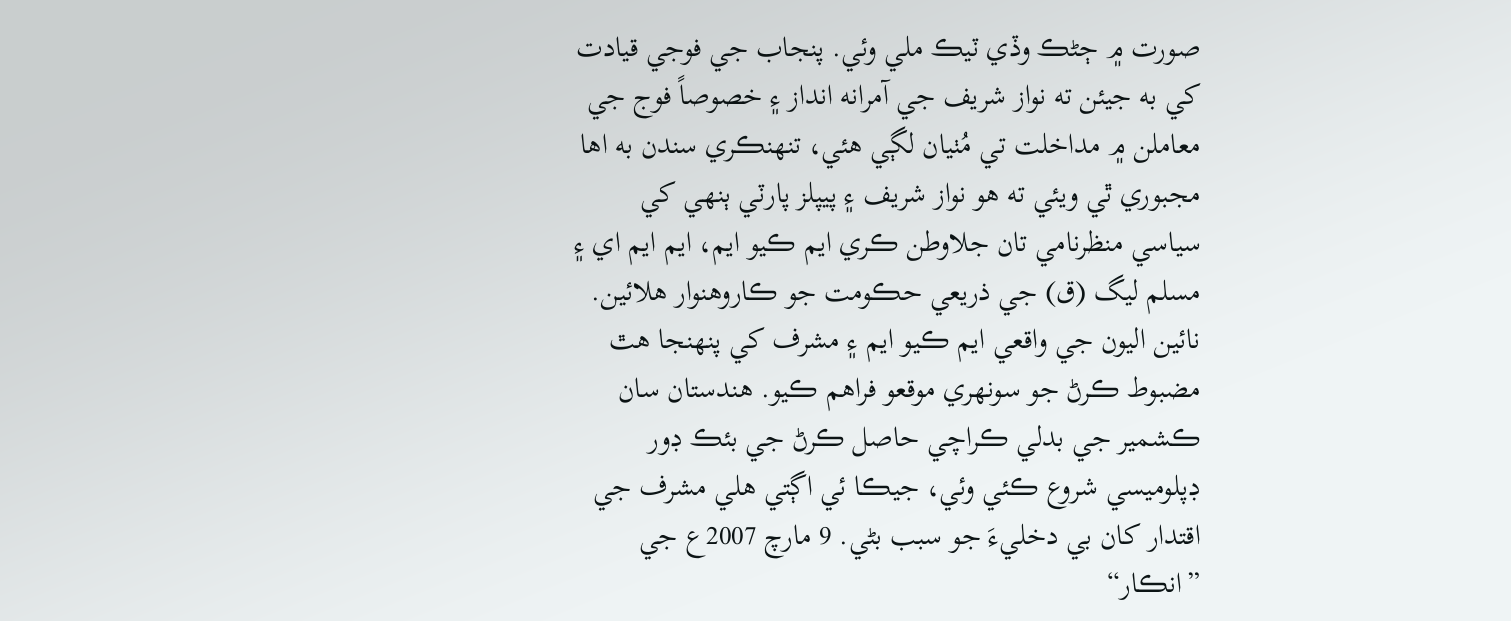صورت ۾ ڄڻڪ وڏي ٽيڪ ملي وئي. پنجاب جي فوجي قيادت کي به جيئن ته نواز شريف جي آمرانه انداز ۽ خصوصاً فوج جي معاملن ۾ مداخلت تي مُٺيان لڳي هئي، تنهنڪري سندن به اها مجبوري ٿي ويئي ته هو نواز شريف ۽ پيپلز پارٽي ٻنهي کي سياسي منظرنامي تان جلاوطن ڪري ايم ڪيو ايم، ايم ايم اي ۽ مسلم ليگ (ق) جي ذريعي حڪومت جو ڪاروهنوار هلائين. نائين اليون جي واقعي ايم ڪيو ايم ۽ مشرف کي پنهنجا هٿ مضبوط ڪرڻ جو سونهري موقعو فراهم ڪيو. هندستان سان ڪشمير جي بدلي ڪراچي حاصل ڪرڻ جي بئڪ ڊور ڊپلوميسي شروع ڪئي وئي، جيڪا ئي اڳتي هلي مشرف جي اقتدار کان بي دخليءَ جو سبب بڻي. 9 مارچ 2007ع جي ”انڪار“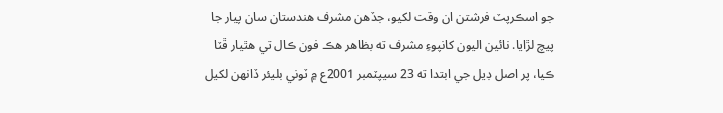جو اسڪرپٽ فرشتن ان وقت لکيو، جڏهن مشرف هندستان سان پيار جا پيچ لڙايا. نائين اليون کانپوءِ مشرف ته بظاهر هڪ فون ڪال تي هٿيار ڦٽا ڪيا، پر اصل ڊيل جي ابتدا ته 23 سيپٽمبر 2001ع ۾ ٽوني بليئر ڏانهن لکيل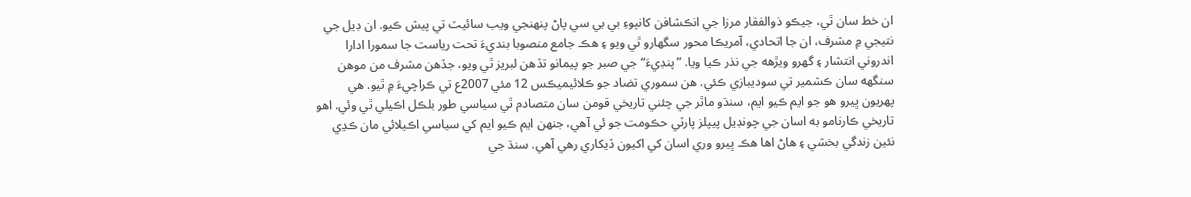ان خط سان ٿي، جيڪو ذوالفقار مرزا جي انڪشافن کانپوءِ بي بي سي پاڻ پنهنجي ويب سائيٽ تي پيش ڪيو. ان ڊيل جي نتيجي ۾ مشرف، ان جا اتحادي، آمريڪا محور سگهارو ٿي ويو ۽ هڪ جامع منصوبا بنديءَ تحت رياست جا سمورا ادارا اندروني انتشار ۽ گهرو ويڙهه جي نذر ڪيا ويا. ”پنڊيءَ“ جي صبر جو پيمانو تڏهن لبريز ٿي ويو، جڏهن مشرف من موهن سنگهه سان ڪشمير تي سوديبازي ڪئي. هن سموري تضاد جو ڪلائيميڪس 12 مئي 2007ع تي ڪراچيءَ ۾ ٿيو. هي پهريون ڀيرو هو جو ايم ڪيو ايم، سنڌو ماٿر جي چئني تاريخي قومن سان متصادم ٿي سياسي طور بلڪل اڪيلي ٿي وئي. اهو تاريخي ڪارنامو به اسان جي چونڊيل پيپلز پارٽي حڪومت جو ئي آهي، جنهن ايم ڪيو ايم کي سياسي اڪيلائي مان ڪڍي نئين زندگي بخشي ۽ هاڻ اها هڪ ڀيرو وري اسان کي اکيون ڏيکاري رهي آهي. سنڌ جي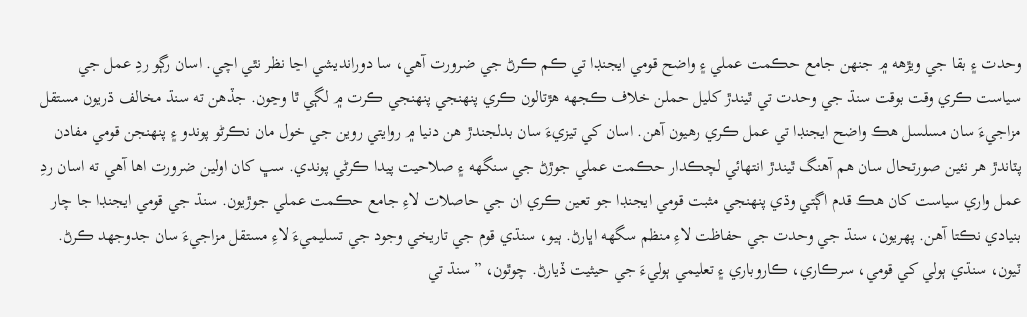وحدت ۽ بقا جي ويڙهه ۾ جنهن جامع حڪمت عملي ۽ واضح قومي ايجنڊا تي ڪم ڪرڻ جي ضرورت آهي، سا دورانديشي اڃا نظر نٿي اچي. اسان رڳو ردِ عمل جي سياست ڪري وقت بوقت سنڌ جي وحدت تي ٿيندڙ کليل حملن خلاف ڪجهه هڙتالون ڪري پنهنجي پنهنجي ڪرت ۾ لڳي ٿا وڃون. جڏهن ته سنڌ مخالف ڌريون مستقل مزاجيءَ سان مسلسل هڪ واضح ايجنڊا تي عمل ڪري رهيون آهن. اسان کي تيزيءَ سان بدلجندڙ هن دنيا ۾ روايتي روين جي خول مان نڪرڻو پوندو ۽ پنهنجن قومي مفادن پٽاندڙ هر نئين صورتحال سان هم آهنگ ٿيندڙ انتهائي لچڪدار حڪمت عملي جوڙڻ جي سنگهه ۽ صلاحيت پيدا ڪرڻي پوندي. سڀ کان اولين ضرورت اها آهي ته اسان ردِ عمل واري سياست کان هڪ قدم اڳتي وڌي پنهنجي مثبت قومي ايجنڊا جو تعين ڪري ان جي حاصلات لاءِ جامع حڪمت عملي جوڙيون. سنڌ جي قومي ايجنڊا جا چار بنيادي نڪتا آهن. پهريون، سنڌ جي وحدت جي حفاظت لاءِ منظم سگهه اڀارڻ. ٻيو، سنڌي قوم جي تاريخي وجود جي تسليميءَ لاءِ مستقل مزاجيءَ سان جدوجهد ڪرڻ. ٽيون، سنڌي ٻولي کي قومي، سرڪاري، ڪاروباري ۽ تعليمي ٻوليءَ جي حيثيت ڏيارڻ. چوٿون، ”سنڌ تي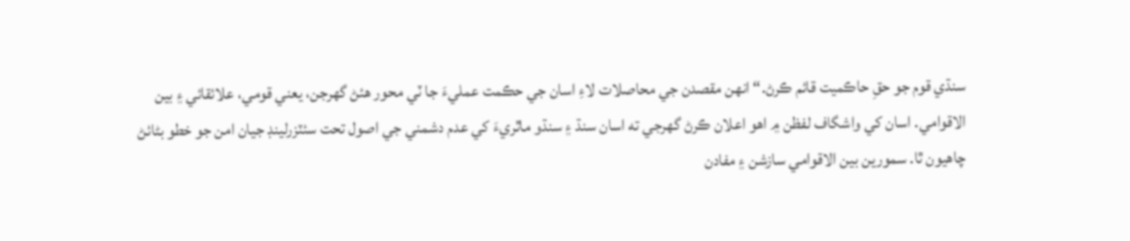سنڌي قوم جو حقِ حاڪميت قائم ڪرڻ.“ انهن مقصدن جي محاصلات لاءِ اسان جي حڪمت عمليءَ جا ٽي محور هئڻ گهرجن، يعني قومي، علائقائي ۽ بين الاقوامي. اسان کي واشگاف لفظن ۾ اهو اعلان ڪرڻ گهرجي ته اسان سنڌ ۽ سنڌو ماٿريءَ کي عدم دشمني جي اصول تحت سئٽزرلينڊ جيان امن جو خطو بڻائڻ چاهيون ٿا. سمورين بين الاقوامي سازشن ۽ مفادن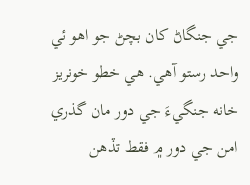جي جنگاڻ کان بچڻ جو اهو ئي واحد رستو آهي. هي خطو خونريز خانه جنگيءَ جي دور مان گذري امن جي دور ۾ فقط تڏهن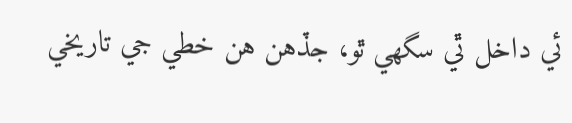ئي داخل ٿي سگهي ٿو، جڏهن هن خطي جي تاريخي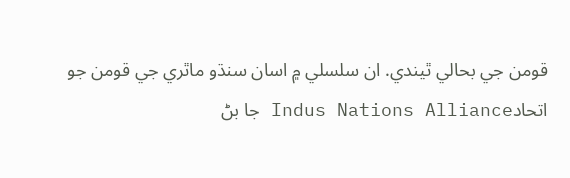قومن جي بحالي ٿيندي. ان سلسلي ۾ اسان سنڌو ماٿري جي قومن جو اتحادIndus Nations Alliance جا بڻ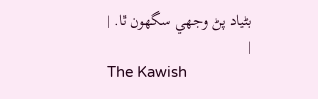بڻياد پڻ وجهي سگهون ٿا. |
|
The Kawish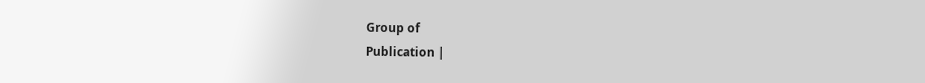Group of
Publication |